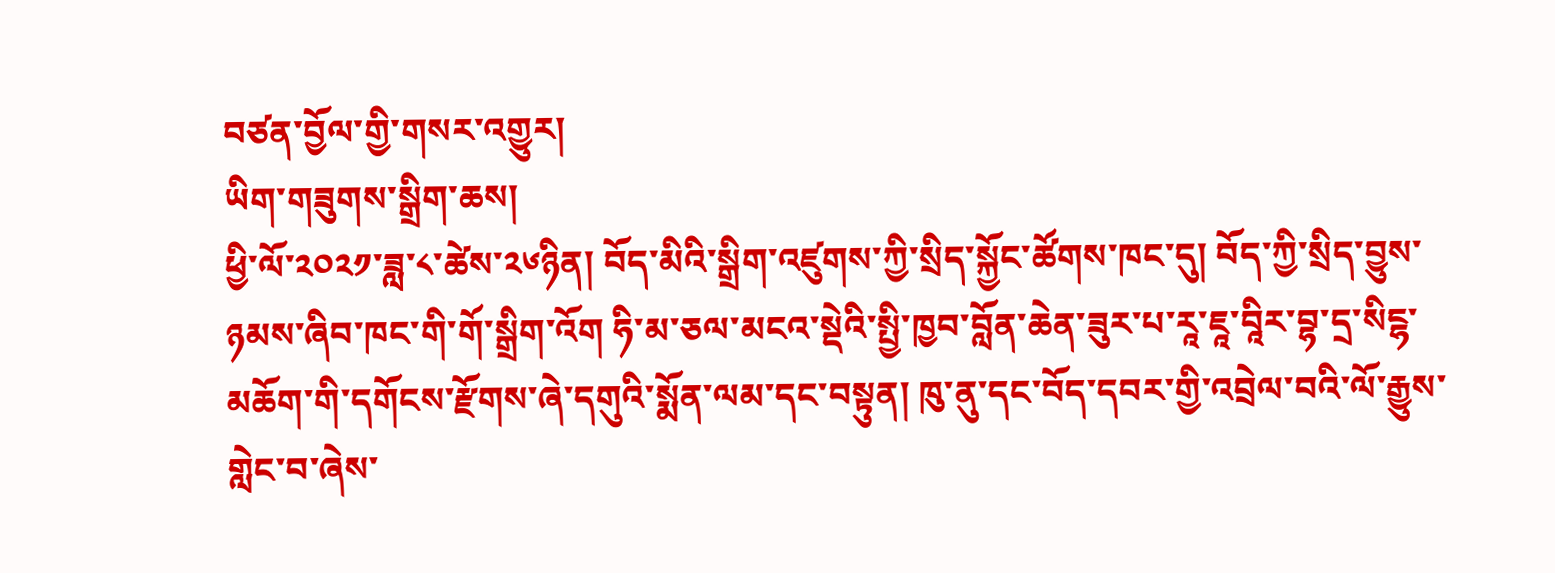བཙན་བྱོལ་གྱི་གསར་འགྱུར།
ཡིག་གཟུགས་སྒྲིག་ཆས།
ཕྱི་ལོ་༢༠༢༡་ཟླ་༨་ཚེས་༢༦ཉིན། བོད་མིའི་སྒྲིག་འཛུགས་ཀྱི་སྲིད་སྐྱོང་ཚོགས་ཁང་དུ། བོད་ཀྱི་སྲིད་བྱུས་ཉམས་ཞིབ་ཁང་གི་གོ་སྒྲིག་འོག ཧི་མ་ཅལ་མངའ་སྡེའི་སྤྱི་ཁྱབ་བློན་ཆེན་ཟུར་པ་རཱ་ཇཱ་བཱིར་བྷ་དྲ་སིངྷ་མཆོག་གི་དགོངས་རྫོགས་ཞེ་དགུའི་སྨོན་ལམ་དང་བསྟུན། ཁུ་ནུ་དང་བོད་དབར་གྱི་འབྲེལ་བའི་ལོ་རྒྱུས་གླེང་བ་ཞེས་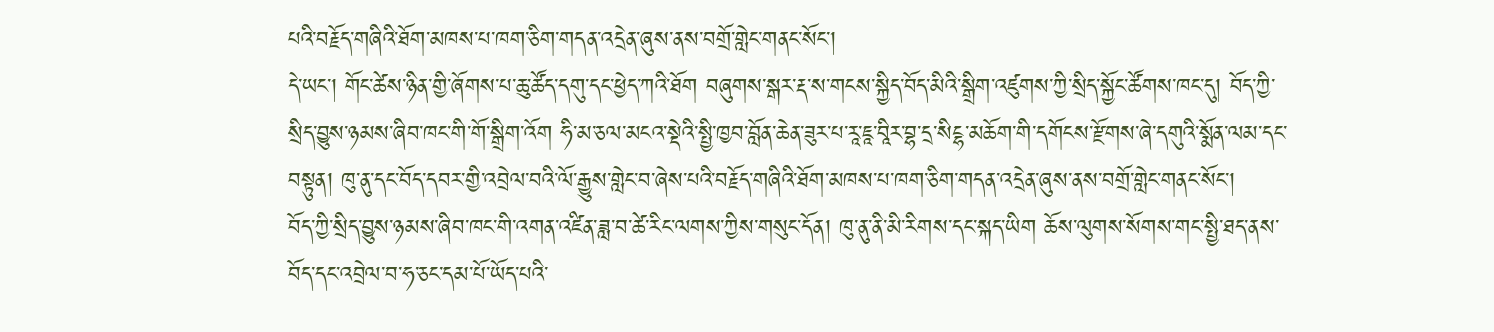པའི་བརྗོད་གཞིའི་ཐོག་མཁས་པ་ཁག་ཅིག་གདན་འདྲེན་ཞུས་ནས་བགྲོ་གླེང་གནང་སོང་།
དེ་ཡང་། གོང་ཚེས་ཉིན་གྱི་ཞོགས་པ་ཆུ་ཚོད་དགུ་དང་ཕྱེད་ཀའི་ཐོག བཞུགས་སྒར་རྡ་ས་གངས་སྐྱིད་བོད་མིའི་སྒྲིག་འཛུགས་ཀྱི་སྲིད་སྐྱོང་ཚོགས་ཁང་དུ། བོད་ཀྱི་སྲིད་བྱུས་ཉམས་ཞིབ་ཁང་གི་གོ་སྒྲིག་འོག ཧི་མ་ཅལ་མངའ་སྡེའི་སྤྱི་ཁྱབ་བློན་ཆེན་ཟུར་པ་རཱ་ཇཱ་བཱིར་བྷ་དྲ་སིངྷ་མཆོག་གི་དགོངས་རྫོགས་ཞེ་དགུའི་སྨོན་ལམ་དང་བསྟུན། ཁུ་ནུ་དང་བོད་དབར་གྱི་འབྲེལ་བའི་ལོ་རྒྱུས་གླེང་བ་ཞེས་པའི་བརྗོད་གཞིའི་ཐོག་མཁས་པ་ཁག་ཅིག་གདན་འདྲེན་ཞུས་ནས་བགྲོ་གླེང་གནང་སོང་།
བོད་ཀྱི་སྲིད་བྱུས་ཉམས་ཞིབ་ཁང་གི་འགན་འཛིན་ཟླ་བ་ཚེ་རིང་ལགས་ཀྱིས་གསུང་དོན། ཁུ་ནུ་ནི་མི་རིགས་དང་སྐད་ཡིག ཆོས་ལུགས་སོགས་གང་སྤྱི་ཐད་ནས་བོད་དང་འབྲེལ་བ་ཧ་ཅང་དམ་པོ་ཡོད་པའི་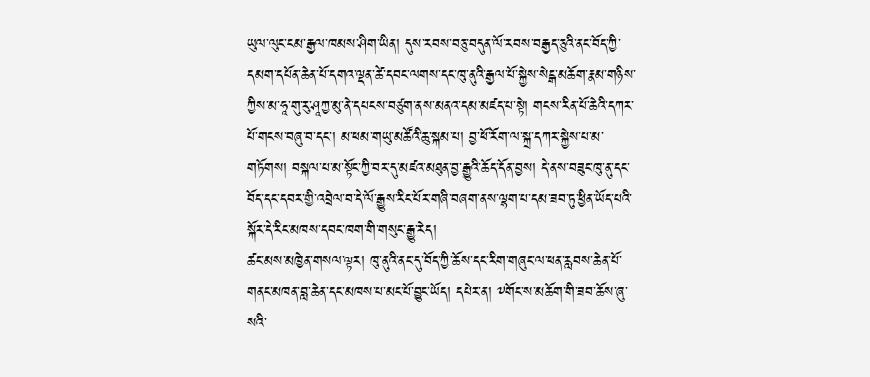ཡུལ་ལུང་ངམ་རྒྱལ་ཁམས་ཤིག་ཡིན། དུས་རབས་བཅུ་བདུན་ལོ་རབས་བརྒྱད་ཅུའི་ནང་བོད་ཀྱི་དམག་དཔོན་ཆེན་པོ་དགའ་ལྡན་ཚེ་དབང་ལགས་དང་ཁུ་ནུའི་རྒྱལ་པོ་སྐྱེས་སེངྒ་མཆོག་རྣམ་གཉིས་ཀྱིས་མ་ཧཱ་གུ་རུ་ཤཱཀྱ་མུ་ནེ་དཔངས་བཙུག་ནས་མནའ་དམ་མཛད་པ་སྟེ། གངས་རིན་པོ་ཆེའི་དཀར་པོ་གངས་བཞུ་བ་དང་། མ་ཕམ་གཡུ་མཚོའི་ཆུ་སྐམ་པ། བྱ་ཕོ་རོག་ལ་སྐྲ་དཀར་སྐྱེས་པ་མ་གཏོགས། བསྐལ་པ་མ་སྟོང་ཀྱི་བར་དུ་མཛའ་མཐུན་བྱ་རྒྱུའི་ཆོད་དོན་བྱས། དེ་ནས་བཟུང་ཁུ་ནུ་དང་བོད་དང་དབར་གྱི་འབྲེལ་བ་དེ་ལོ་རྒྱུས་རིང་པོར་གཞི་བཞག་ནས་ལྷག་པ་དམ་ཟབ་ཏུ་ཕྱིན་ཡོད་པའི་སྐོར་དེ་རིང་མཁས་དབང་ཁག་གི་གསུང་རྒྱུ་རེད།
ཚང་མས་མཁྱེན་གསལ་ལྟར། ཁུ་ནུའི་ནང་དུ་བོད་ཀྱི་ཆོས་དང་རིག་གཞུང་ལ་ཕན་རླབས་ཆེན་པོ་གནང་མཁན་བླ་ཆེན་དང་མཁས་པ་མང་པོ་བྱུང་ཡོད། དཔེར་ན། ༸གོང་ས་མཆོག་གི་ཟབ་ཆོས་ཞུ་སའི་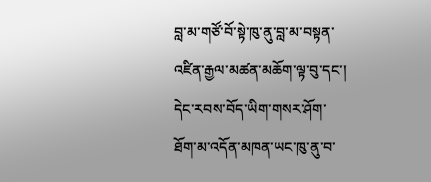བླ་མ་གཙོ་བོ་སྟེ་ཁུ་ནུ་བླ་མ་བསྟན་འཛིན་རྒྱལ་མཚན་མཆོག་ལྟ་བུ་དང་། དེང་རབས་བོད་ཡིག་གསར་ཤོག་ཐོག་མ་འདོན་མཁན་ཡང་ཁུ་ནུ་བ་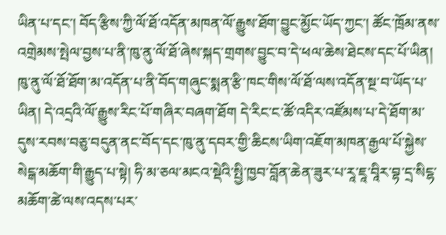ཡིན་པ་དང་། བོད་རྩིས་ཀྱི་ལོ་ཐོ་འདོན་མཁན་ལོ་རྒྱུས་ཐོག་བྱུང་མྱོང་ཡོད་ཀྱང་། ཚོང་ཁྲོམ་ནས་འགྲེམས་སྤེལ་བྱས་པ་ནི་ཁུ་ནུ་ལོ་ཐོ་ཞེས་སྐད་གྲགས་བྱུང་བ་དེ་ཕལ་ཆེས་ཐེངས་དང་པོ་ཡིན། ཁུ་ནུ་ལོ་ཐོ་ཐོག་མ་འདོན་པ་ནི་བོད་གཞུང་སྨན་རྩི་ཁང་གིས་ལོ་ཐོ་ལས་འདོན་སྔ་བ་ཡོད་པ་ཡིན། དེ་འདྲའི་ལོ་རྒྱུས་རིང་པོ་གཞིར་བཞག་ཐོག དེ་རིང་ང་ཚོ་འདིར་འཛོམས་པ་དེ་ཐོག་མ་དུས་རབས་བཅུ་བདུན་ནང་བོད་དང་ཁུ་ནུ་དབར་གྱི་ཆིངས་ཡིག་འཇོག་མཁན་རྒྱལ་པོ་སྐྱེས་སེངྒ་མཆོག་གི་རྒྱུད་པ་སྟེ། ཧི་མ་ཅལ་མངའ་སྡེའི་སྤྱི་ཁྱབ་བློན་ཆེན་ཟུར་པ་རཱ་ཇཱ་བཱིར་བྷ་དྲ་སིངྷ་མཆོག་ཚེ་ལས་འདས་པར་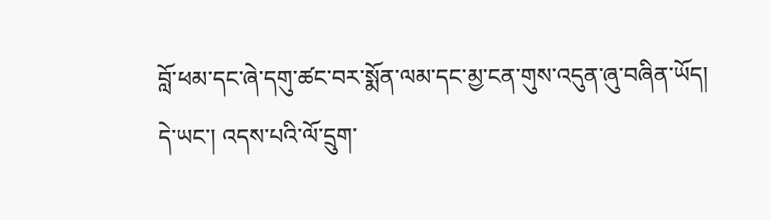བློ་ཕམ་དང་ཞེ་དགུ་ཚང་བར་སྨོན་ལམ་དང་མྱ་ངན་གུས་འདུན་ཞུ་བཞིན་ཡོད།
དེ་ཡང་། འདས་པའི་ལོ་དྲུག་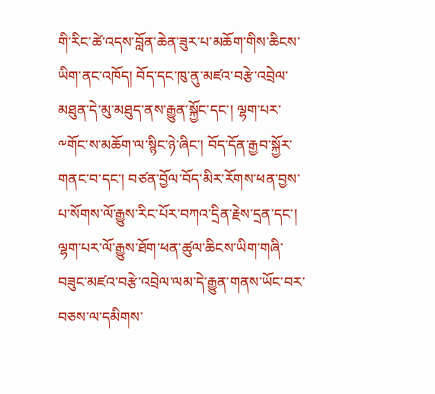གི་རིང་ཚེ་འདས་བློན་ཆེན་ཟུར་པ་མཆོག་གིས་ཆིངས་ཡིག་ནང་འཁོད། བོད་དང་ཁུ་ནུ་མཛའ་བརྩེ་འབྲེལ་མཐུན་དེ་མུ་མཐུད་ནས་རྒྱུན་སྐྱོང་དང་། ལྷག་པར་༸གོང་ས་མཆོག་ལ་སྙིང་ཉེ་ཞིང་། བོད་དོན་རྒྱབ་སྐྱོར་གནང་བ་དང་། བཙན་བྱོལ་བོད་མིར་རོགས་ཕན་བྱས་པ་སོགས་ལོ་རྒྱུས་རིང་པོར་བཀའ་དྲིན་རྗེས་དྲན་དང་། ལྷག་པར་ལོ་རྒྱུས་ཐོག་ཕན་ཚུལ་ཆིངས་ཡིག་གཞི་བཟུང་མཛའ་བརྩེ་འབྲེལ་ལམ་དེ་རྒྱུན་གནས་ཡོང་བར་བཅས་ལ་དམིགས་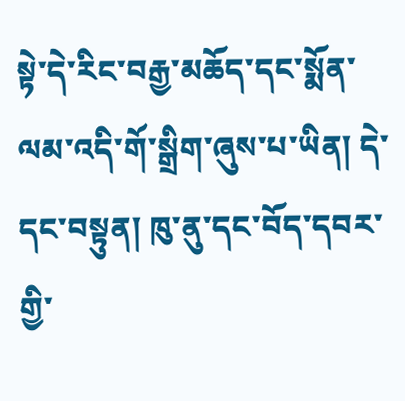སྟེ་དེ་རིང་བརྒྱ་མཆོད་དང་སྨོན་ལམ་འདི་གོ་སྒྲིག་ཞུས་པ་ཡིན། དེ་དང་བསྟུན། ཁུ་ནུ་དང་བོད་དབར་གྱི་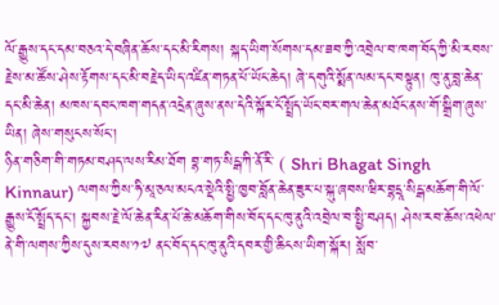ལོ་རྒྱུས་དང་དམ་བཅའ་དེ་བཞིན་ཆོས་དང་མི་རིགས། སྐད་ཡིག་སོགས་དམ་ཟབ་ཀྱི་འབྲེལ་བ་ཁག་བོད་ཀྱི་མི་རབས་རྗེས་མ་ཚོས་ཤེས་རྟོགས་དང་མི་བརྗེད་ཡིད་འཛིན་གཏན་པོ་ཡོང་ཆེད། ཞེ་དགུའི་སྨོན་ལམ་དང་བསྟུན། ཁུ་ནུ་བླ་ཆེན་དང་མི་ཆེན། མཁས་དབང་ཁག་གདན་འདྲེན་ཞུས་ནས་དེའི་སྐོར་ངོ་སྤྲོད་ཡོང་བར་གལ་ཆེན་མཐོང་ནས་གོ་སྒྲིག་ཞུས་ཡིན། ཞེས་གསུངས་སོང་།
ཉིན་གཅིག་གི་གཏམ་བཤད་ལས་རིམ་ཐོག བྷ་གཏ་སིངྒ་ཀི་ནོ་རི་ ( Shri Bhagat Singh Kinnaur) ལགས་ཀྱིས་ཧི་མཱ་ཅལ་མངའ་སྡེའི་སྤྱི་ཁྱབ་བློན་ཆེན་ཟུར་པ་སྐུ་ཞབས་ཝིར་བྷདྲཱ་སིངྒ་མཆོག་གི་ལོ་རྒྱུས་ངོ་སྤྲོད་དང་། སྐྱབས་རྗེ་ལོ་ཆེན་རིན་པོ་ཆེ་མཆོག་གིས་བོད་དང་ཁུ་ནུའི་འབྲེལ་བ་སྤྱི་བཤད། ཤེས་རབ་ཆོས་འཕེལ་ནེ་གི་ལགས་ཀྱིས་དུས་རབས་༡༧ ནང་བོད་དང་ཁུ་ནུའི་དབར་གྱི་ཆིངས་ཡིག་སྐོར། སློབ་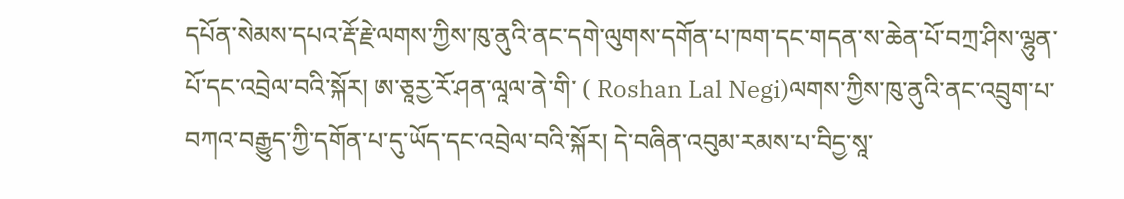དཔོན་སེམས་དཔའ་རྡོ་རྗེ་ལགས་ཀྱིས་ཁུ་ནུའི་ནང་དགེ་ལུགས་དགོན་པ་ཁག་དང་གདན་ས་ཆེན་པོ་བཀྲ་ཤིས་ལྷུན་པོ་དང་འབྲེལ་བའི་སྐོར། ཨ་ཅཱརྱ་རོ་ཤན་ལཱལ་ནེ་གི་ ( Roshan Lal Negi)ལགས་ཀྱིས་ཁུ་ནུའི་ནང་འབྲུག་པ་བཀའ་བརྒྱུད་ཀྱི་དགོན་པ་དུ་ཡོད་དང་འབྲེལ་བའི་སྐོར། དེ་བཞིན་འབུམ་རམས་པ་བིདྱ་སཱ་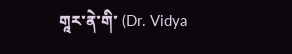གཱར་ནེ་གི་ (Dr. Vidya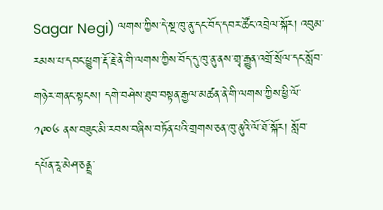Sagar Negi) ལགས་ཀྱིས་དེ་སྔ་ཁུ་ནུ་དང་བོད་དབར་ཚོང་འབྲེལ་སྐོར། འབུམ་རམས་པ་དབང་ཕྱུག་རྡོ་རྗེ་ནེ་གི་ལགས་ཀྱིས་བོད་དུ་ཁུ་ནུ་ནས་གྲྭ་རྒྱུན་འགྲོ་སྲོལ་དང་སློབ་གཉེར་གནང་སྟངས། དགེ་བཤེས་ཐུབ་བསྟན་རྒྱལ་མཚན་ནེ་གི་ལགས་ཀྱིས་ཕྱི་ལོ་ ༡༩༠༦ ནས་བཟུང་མི་རབས་བཞིས་བཏོན་པའི་གྲགས་ཅན་ཁུ་ནུའི་ལོ་ཐོ་སྐོར། སློབ་དཔོན་རཱ་མེཤ་ཅནྡྲ་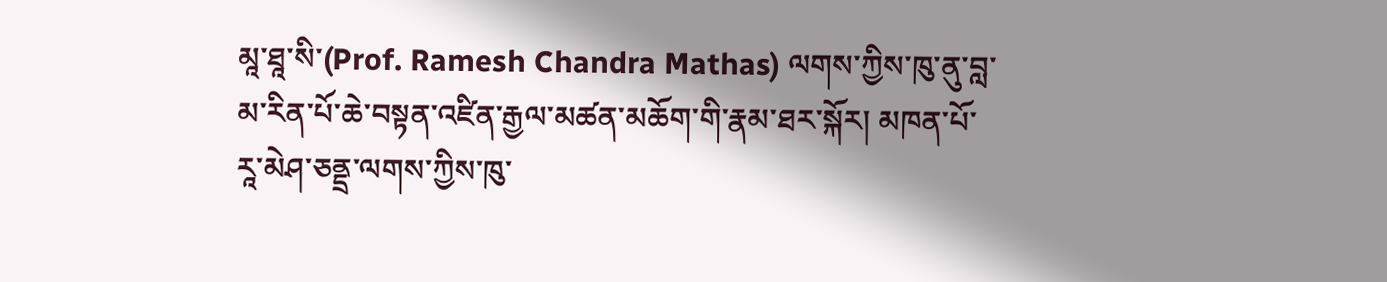མཱ་ཐཱ་སི་(Prof. Ramesh Chandra Mathas) ལགས་ཀྱིས་ཁུ་ནུ་བླ་མ་རིན་པོ་ཆེ་བསྟན་འཛིན་རྒྱལ་མཚན་མཆོག་གི་རྣམ་ཐར་སྐོར། མཁན་པོ་རཱ་མེཤ་ཅནྡྲ་ལགས་ཀྱིས་ཁུ་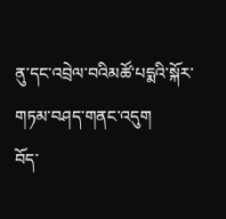ནུ་དང་འབྲེལ་བའིམཚོ་པདྨའི་སྐོར་གཏམ་བཤད་གནང་འདུག
བོད་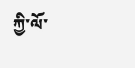ཀྱི་ལོ་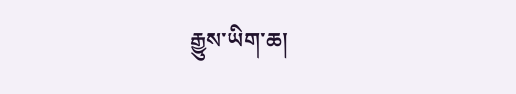རྒྱུས་ཡིག་ཆ།